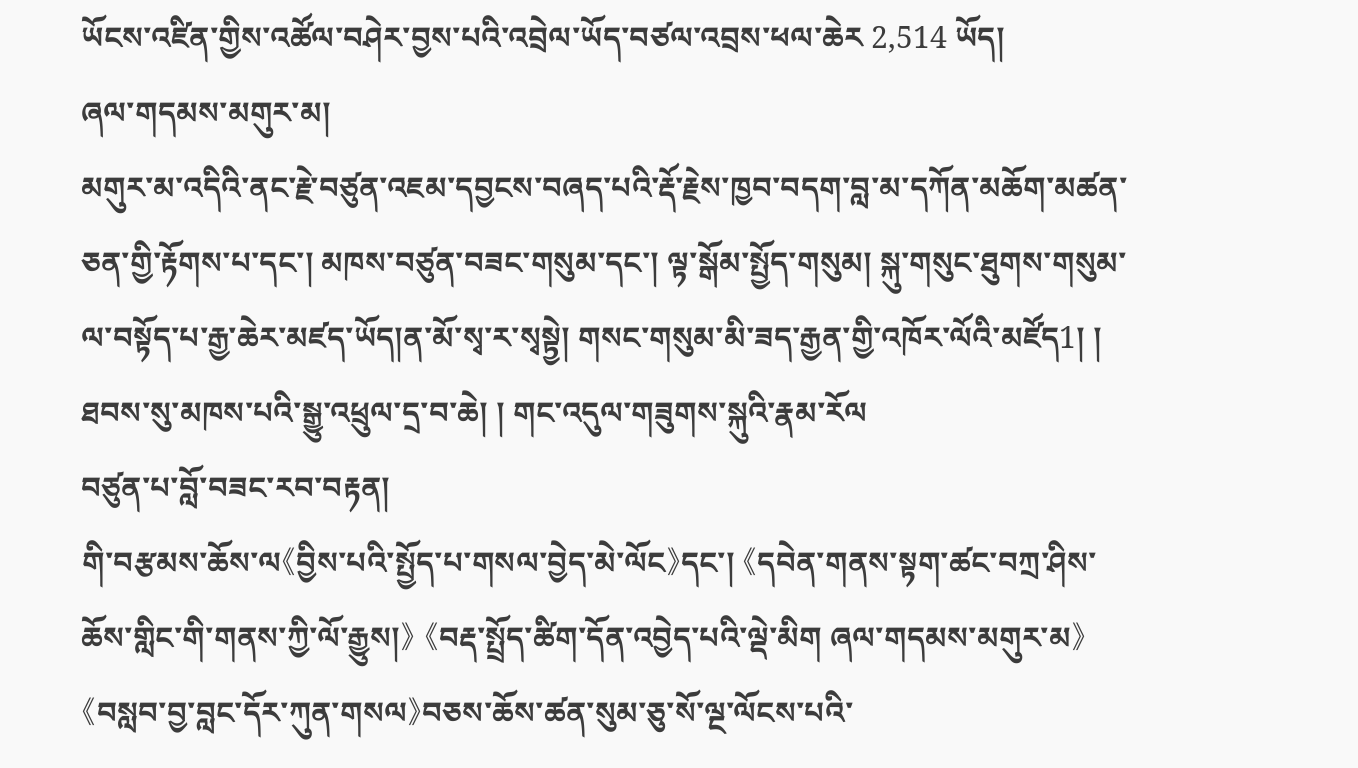ཡོངས་འཛིན་གྱིས་འཚོལ་བཤེར་བྱས་པའི་འབྲེལ་ཡོད་བཙལ་འབྲས་ཕལ་ཆེར 2,514 ཡོད།
ཞལ་གདམས་མགུར་མ།
མགུར་མ་འདིའི་ནང་རྗེ་བཙུན་འཇམ་དབྱངས་བཞད་པའི་རྡོ་རྗེས་ཁྱབ་བདག་བླ་མ་དཀོན་མཆོག་མཚན་ཅན་གྱི་རྟོགས་པ་དང་། མཁས་བཙུན་བཟང་གསུམ་དང་། ལྟ་སྒོམ་སྤྱོད་གསུམ། སྐུ་གསུང་ཐུགས་གསུམ་ལ་བསྟོད་པ་རྒྱ་ཆེར་མཛད་ཡོད།ན་མོ་སྭ་ར་སྭསྟྱེ། གསང་གསུམ་མི་ཟད་རྒྱན་གྱི་འཁོར་ལོའི་མཛོད1། ། ཐབས་སུ་མཁས་པའི་སྒྱུ་འཕྲུལ་དྲ་བ་ཆེ། ། གང་འདུལ་གཟུགས་སྐུའི་རྣམ་རོལ
བཙུན་པ་བློ་བཟང་རབ་བརྟན།
གི་བརྩམས་ཆོས་ལ《བྱིས་པའི་སྤྱོད་པ་གསལ་བྱེད་མེ་ལོང》དང་། 《དབེན་གནས་སྟག་ཚང་བཀྲ་ཤིས་ཆོས་གླིང་གི་གནས་ཀྱི་ལོ་རྒྱུས།》 《བརྡ་སྤྲོད་ཚིག་དོན་འབྱེད་པའི་ལྡེ་མིག ཞལ་གདམས་མགུར་མ》 《བསླབ་བྱ་བླང་དོར་ཀུན་གསལ》བཅས་ཆོས་ཚན་སུམ་ཅུ་སོ་ལྔ་ལོངས་པའི་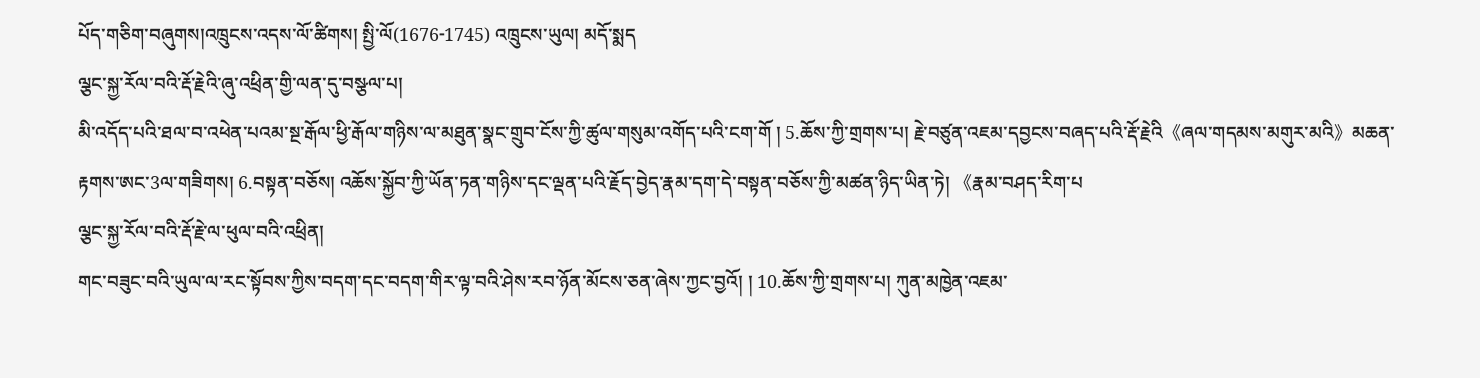པོད་གཅིག་བཞུགས།འཁྲུངས་འདས་ལོ་ཚིགས། སྤྱི་ལོ(1676-1745) འཁྲུངས་ཡུལ། མདོ་སྨད
ལྕང་སྐྱ་རོལ་བའི་རྡོ་རྗེའི་ཞུ་འཕྲིན་གྱི་ལན་དུ་བསྩལ་པ།
མི་འདོད་པའི་ཐལ་བ་འཕེན་པའམ་སྔ་རྒོལ་ཕྱི་རྒོལ་གཉིས་ལ་མཐུན་སྣང་གྲུབ་ངོས་ཀྱི་ཚུལ་གསུམ་འགོད་པའི་ངག་གོ ། 5.ཆོས་ཀྱི་གྲགས་པ། རྗེ་བཙུན་འཇམ་དབྱངས་བཞད་པའི་རྡོ་རྗེའི《ཞལ་གདམས་མགུར་མའི》མཆན་རྟགས་ཨང་3ལ་གཟིགས། 6.བསྟན་བཅོས། འཆོས་སྐྱོབ་ཀྱི་ཡོན་ཏན་གཉིས་དང་ལྡན་པའི་རྗོད་བྱེད་རྣམ་དག་དེ་བསྟན་བཅོས་ཀྱི་མཚན་ཉིད་ཡིན་ཏེ། 《རྣམ་བཤད་རིག་པ
ལྕང་སྐྱ་རོལ་བའི་རྡོ་རྗེ་ལ་ཕུལ་བའི་འཕྲིན།
གང་བཟུང་བའི་ཡུལ་ལ་རང་སྟོབས་ཀྱིས་བདག་དང་བདག་གིར་ལྟ་བའི་ཤེས་རབ་ཉོན་མོངས་ཅན་ཞེས་ཀྱང་བྱའོ། ། 10.ཆོས་ཀྱི་གྲགས་པ། ཀུན་མཁྱེན་འཇམ་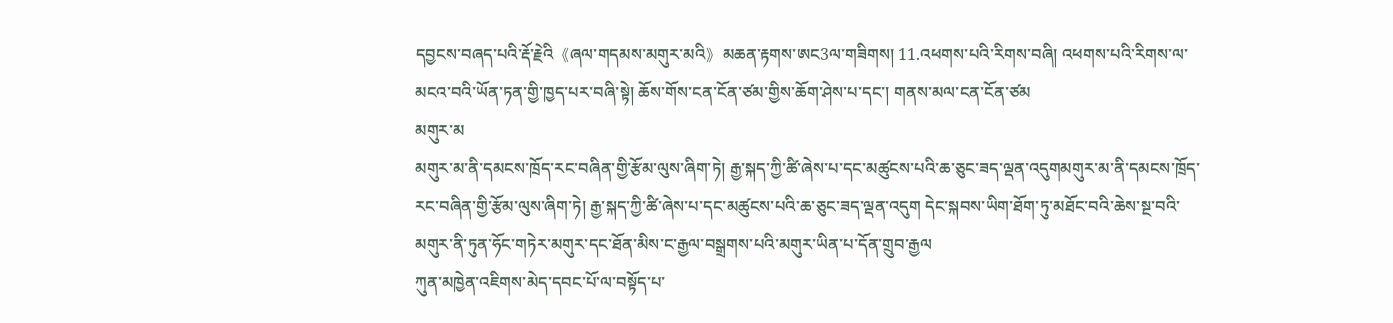དབྱངས་བཞད་པའི་རྡོ་རྗེའི《ཞལ་གདམས་མགུར་མའི》མཆན་རྟགས་ཨང3ལ་གཟིགས། 11.འཕགས་པའི་རིགས་བཞི། འཕགས་པའི་རིགས་ལ་མངའ་བའི་ཡོན་ཏན་གྱི་ཁྱད་པར་བཞི་སྟེ། ཆོས་གོས་ངན་ངོན་ཙམ་གྱིས་ཆོག་ཤེས་པ་དང་། གནས་མལ་ངན་ངོན་ཙམ
མགུར་མ
མགུར་མ་ནི་དམངས་ཁྲོད་རང་བཞིན་གྱི་རྩོམ་ལུས་ཞིག་ཏེ། རྒྱ་སྐད་ཀྱི་ཚི་ཞེས་པ་དང་མཚུངས་པའི་ཆ་ཅུང་ཟད་ལྡན་འདུགམགུར་མ་ནི་དམངས་ཁྲོད་རང་བཞིན་གྱི་རྩོམ་ལུས་ཞིག་ཏེ། རྒྱ་སྐད་ཀྱི་ཚི་ཞེས་པ་དང་མཚུངས་པའི་ཆ་ཅུང་ཟད་ལྡན་འདུག དེང་སྐབས་ཡིག་ཐོག་ཏུ་མཐོང་བའི་ཆེས་སྔ་བའི་མགུར་ནི་ཏུན་ཧོང་གཏེར་མགུར་དང་ཐོན་མིས་ང་རྒྱལ་བསྒྲགས་པའི་མགུར་ཡིན་པ་དོན་གྲུབ་རྒྱལ
ཀུན་མཁྱེན་འཇིགས་མེད་དབང་པོ་ལ་བསྟོད་པ་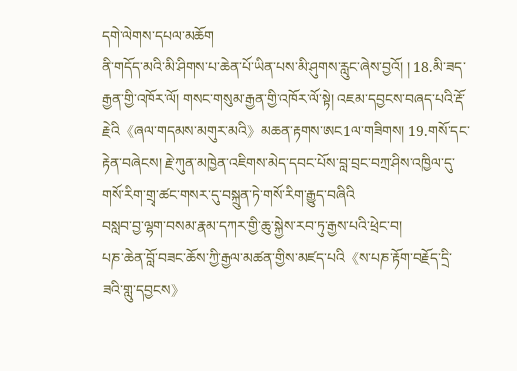དགེ་ལེགས་དཔལ་མཆོག
ནི་གདོད་མའི་མི་ཤིགས་པ་ཆེན་པོ་ཡིན་པས་མི་ཤུགས་རླུང་ཞེས་བྱའོ། ། 18.མི་ཟད་རྒྱན་གྱི་འཁོར་ལོ། གསང་གསུམ་རྒྱན་གྱི་འཁོར་ལོ་སྟེ། འཇམ་དབྱངས་བཞད་པའི་རྡོ་རྗེའི《ཞལ་གདམས་མགུར་མའི》མཆན་རྟགས་ཨང1ལ་གཟིགས། 19.གསོ་དང་རྟེན་བཞེངས། རྗེ་ཀུན་མཁྱེན་འཇིགས་མེད་དབང་པོས་བླ་བྲང་བཀྲ་ཤིས་འཁྱིལ་དུ་གསོ་རིག་གྲྭ་ཚང་གསར་དུ་བསྐྲུན་ཏེ་གསོ་རིག་རྒྱུད་བཞིའི
བསླབ་བྱ་ལྷག་བསམ་རྣམ་དཀར་གྱི་ཆུ་སྐྱེས་རབ་ཏུ་རྒྱས་པའི་ཕྲེང་བ།
པཎ་ཆེན་བློ་བཟང་ཆོས་ཀྱི་རྒྱལ་མཚན་གྱིས་མཛད་པའི《ས་པཎ་རྟོག་བརྗོད་དྲི་ཟའི་གླུ་དབྱངས》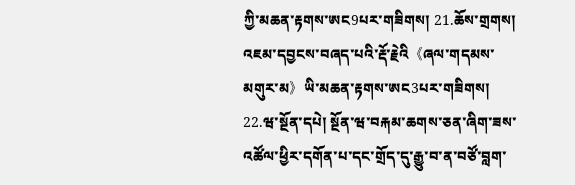ཀྱི་མཆན་རྟགས་ཨང9པར་གཟིགས། 21.ཆོས་གྲགས། འཇམ་དབྱངས་བཞད་པའི་རྡོ་རྗེའི《ཞལ་གདམས་མགུར་མ》ཡི་མཆན་རྟགས་ཨང3པར་གཟིགས། 22.ཝ་སྔོན་དཔེ། སྔོན་ཝ་བརྐམ་ཆགས་ཅན་ཞིག་ཟས་འཚོལ་ཕྱིར་དགོན་པ་དང་གྲོད་དུ་རྒྱུ་བ་ན་བཙོ་བླག་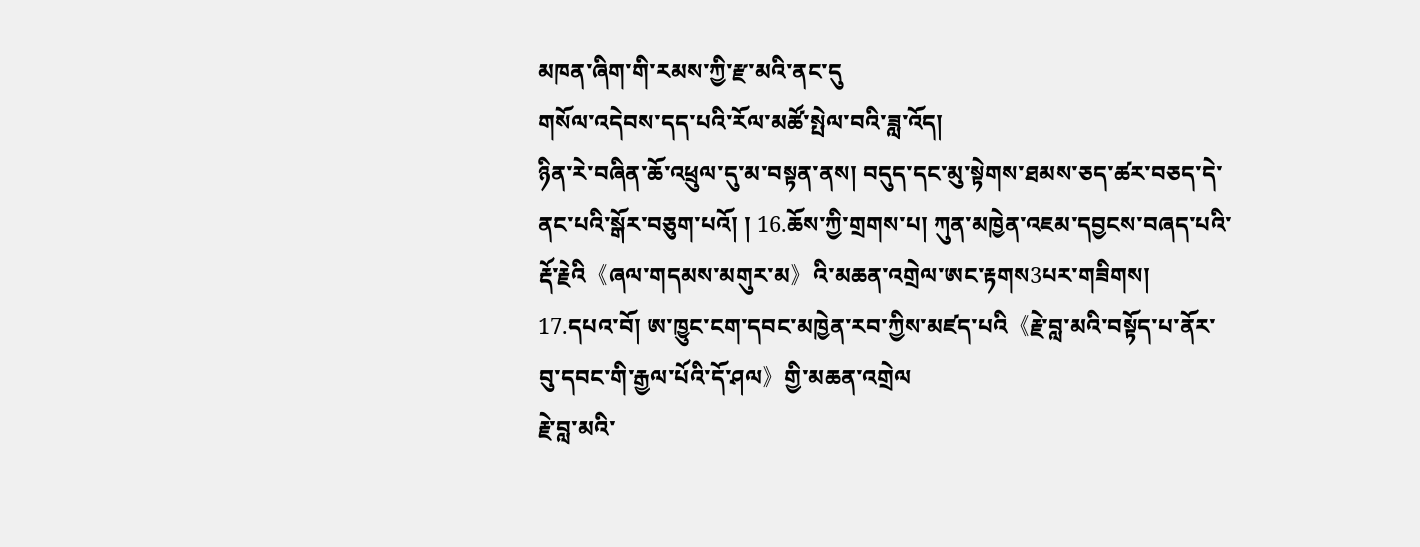མཁན་ཞིག་གི་རམས་ཀྱི་རྫ་མའི་ནང་དུ
གསོལ་འདེབས་དད་པའི་རོལ་མཚོ་སྤེལ་བའི་ཟླ་འོད།
ཉིན་རེ་བཞིན་ཆོ་འཕྲུལ་དུ་མ་བསྟན་ནས། བདུད་དང་མུ་སྟེགས་ཐམས་ཅད་ཚར་བཅད་དེ་ནང་པའི་སྒོར་བཅུག་པའོ། ། 16.ཆོས་ཀྱི་གྲགས་པ། ཀུན་མཁྱེན་འཇམ་དབྱངས་བཞད་པའི་རྡོ་རྗེའི《ཞལ་གདམས་མགུར་མ》འི་མཆན་འགྲེལ་ཨང་རྟགས3པར་གཟིགས། 17.དཔའ་བོ། ཨ་ཁྱུང་ངག་དབང་མཁྱེན་རབ་ཀྱིས་མཛད་པའི《རྗེ་བླ་མའི་བསྟོད་པ་ནོར་བུ་དབང་གི་རྒྱལ་པོའི་དོ་ཤལ》གྱི་མཆན་འགྲེལ
རྗེ་བླ་མའི་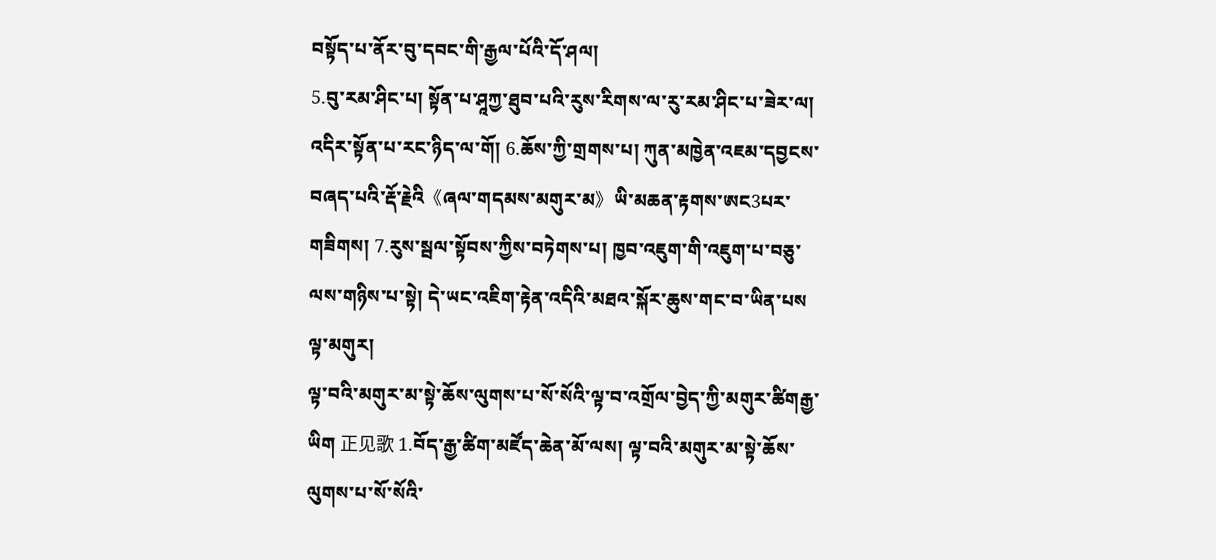བསྟོད་པ་ནོར་བུ་དབང་གི་རྒྱལ་པོའི་དོ་ཤལ།
5.བུ་རམ་ཤིང་པ། སྟོན་པ་ཤཱཀྱ་ཐུབ་པའི་རུས་རིགས་ལ་རུ་རམ་ཤིང་པ་ཟེར་ལ། འདིར་སྟོན་པ་རང་ཉིད་ལ་གོ། 6.ཆོས་ཀྱི་གྲགས་པ། ཀུན་མཁྱེན་འཇམ་དབྱངས་བཞད་པའི་རྡོ་རྗེའི《ཞལ་གདམས་མགུར་མ》ཡི་མཆན་རྟགས་ཨང3པར་གཟིགས། 7.རུས་སྦལ་སྟོབས་ཀྱིས་བཏེགས་པ། ཁྱབ་འཇུག་གི་འཇུག་པ་བཅུ་ལས་གཉིས་པ་སྟེ། དེ་ཡང་འཇིག་རྟེན་འདིའི་མཐའ་སྐོར་ཆུས་གང་བ་ཡིན་པས
ལྟ་མགུར།
ལྟ་བའི་མགུར་མ་སྟེ་ཆོས་ལུགས་པ་སོ་སོའི་ལྟ་བ་འགྲོལ་བྱེད་ཀྱི་མགུར་ཚིགརྒྱ་ཡིག 正见歌 1.བོད་རྒྱ་ཚིག་མཛོད་ཆེན་མོ་ལས། ལྟ་བའི་མགུར་མ་སྟེ་ཆོས་ལུགས་པ་སོ་སོའི་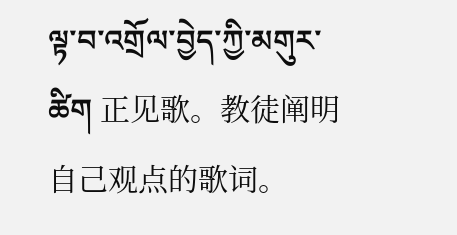ལྟ་བ་འགྲོལ་བྱེད་ཀྱི་མགུར་ཚིག 正见歌。教徒阐明自己观点的歌词。